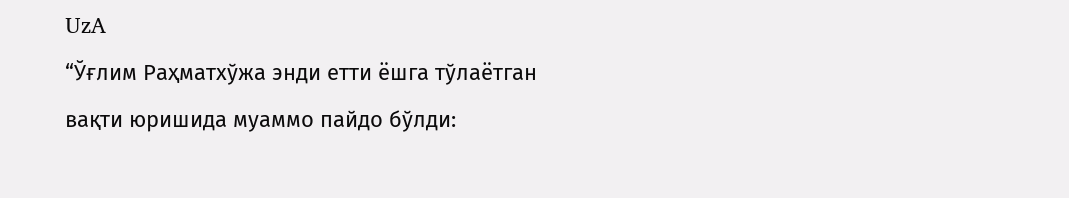UzA
“Ўғлим Раҳматхўжа энди етти ёшга тўлаётган вақти юришида муаммо пайдо бўлди: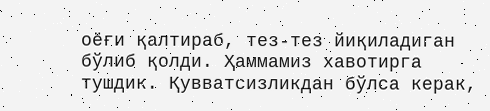оёғи қалтираб, тез-тез йиқиладиган бўлиб қолди. Ҳаммамиз хавотирга тушдик. Қувватсизликдан бўлса керак,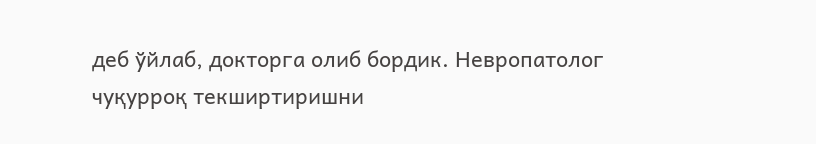деб ўйлаб, докторга олиб бордик. Невропатолог чуқурроқ текширтиришни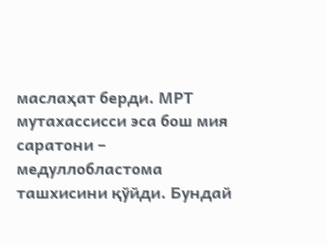маслаҳат берди. МРТ мутахассисси эса бош мия саратони – медуллобластома ташхисини қўйди. Бундай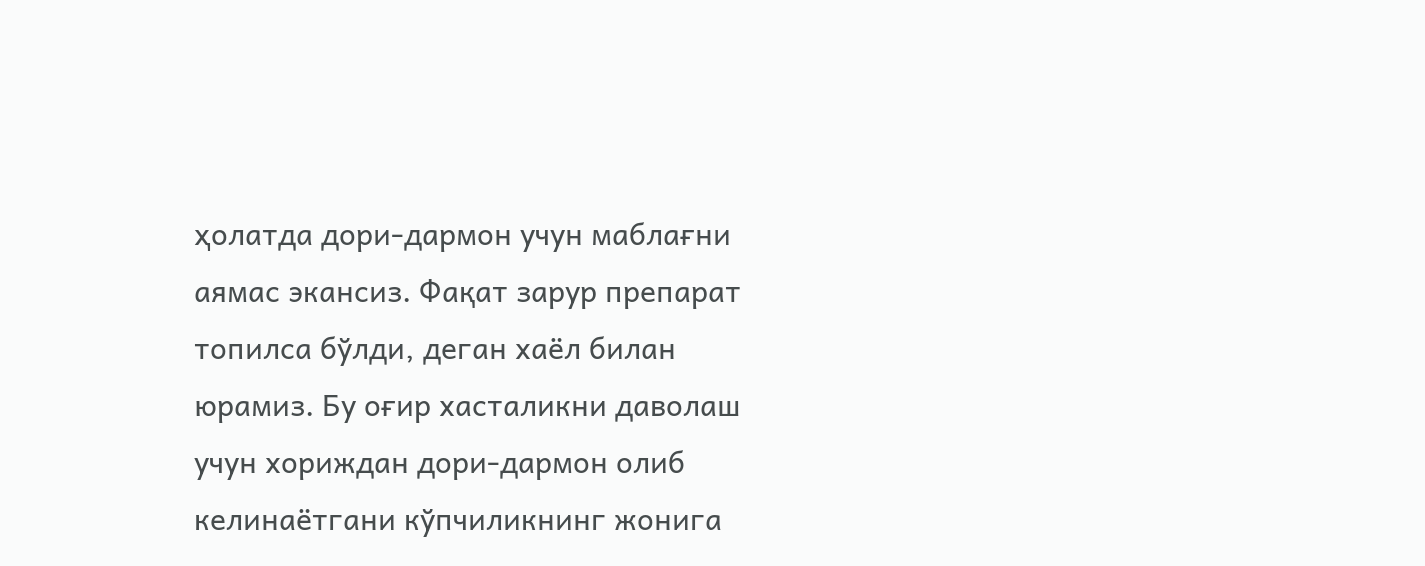ҳолатда дори-дармон учун маблағни аямас экансиз. Фақат зарур препарат топилса бўлди, деган хаёл билан юрамиз. Бу оғир хасталикни даволаш учун хориждан дори-дармон олиб келинаётгани кўпчиликнинг жонига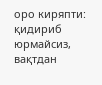оро киряпти: қидириб юрмайсиз, вақтдан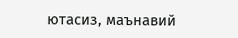ютасиз, маънавий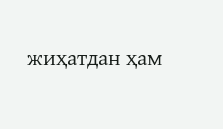жиҳатдан ҳам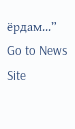ёрдам...”
Go to News Site